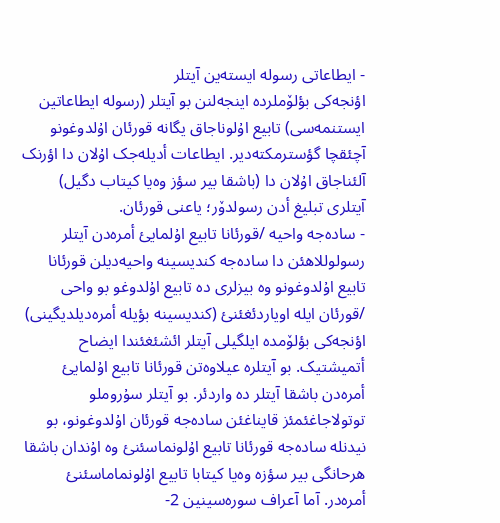- ایطاعاتی رسولە ایستەین آیتلر
اؤنجەکی بؤلۆملردە اینجەلنن بو آیتلر (رسولە ایطاعاتین ایستنمەسی) تابیع اۇلوناجاق یگانە قورئان اۇلدوغونو آچئقچا گؤسترمکتەدیر. ایطاعات أدیلەجک اۇلان دا اؤرنک آلئناجاق اۇلان دا (باشقا بیر سؤز وەیا کیتاب دگیل) آیتلری تبلیغ أدن رسولدۆر؛ یاعنی قورئان.
- سادەجە واحیە /قورئانا تابیع اۇلمایئ أمرەدن آیتلر
رسولوللاهئن دا سادەجە کندیسینە واحیەدیلن قورئانا تابیع اۇلدوغونو وە بیزلری دە تابیع اۇلدوغو بو واحی /قورئان ایلە اویاردئغئنئ (کندیسینە بؤیلە أمرەدیلدیگینی) اؤنجەکی بؤلۆمدە ایلگیلی آیتلر ائشئغئندا ایضاح أتمیشتیک. بو آیتلرە عیلاوەتن قورئانا تابیع اۇلمایئ أمرەدن باشقا آیتلر دە واردئر. بو آیتلر سۇروملو توتولاجاغئمئز قایناغئن سادەجە قورئان اۇلدوغونو، بو نیدنلە سادەجە قورئانا تابیع اۇلونماسئنئ وە اۇندان باشقا هرحانگی بیر سؤزە وەیا کیتابا تابیع اۇلونماماسئنئ أمرەدر. آما آعراف سورەسینین 2-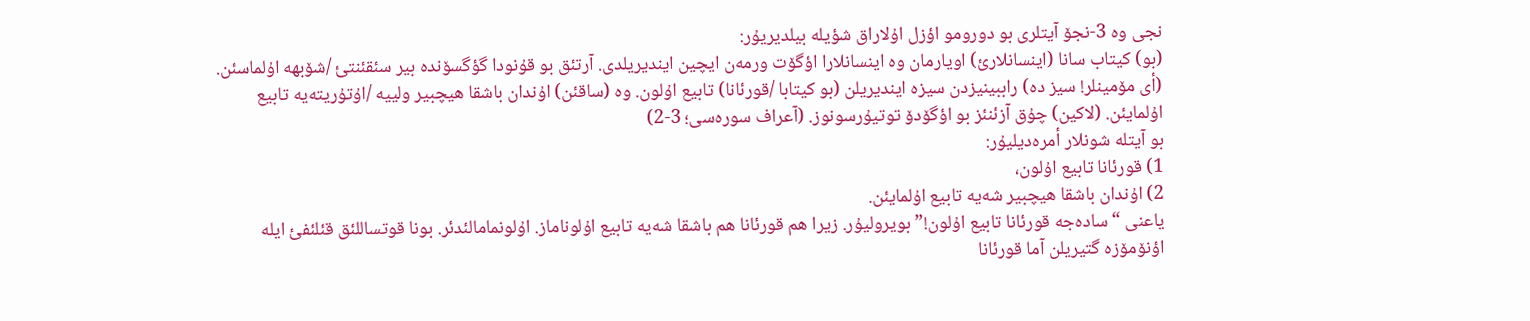نجی وە 3-نجۆ آیتلری بو دورومو اؤزل اۇلاراق شؤیلە بیلدیریۇر:
(بو) کیتاب سانا (اینسانلارئ) اویارمان وە اینسانلارا اؤگۆت ورمەن ایچین ایندیریلدی. آرتئق بو قۇنودا گؤگسۆندە بیر سئقئنتئ /شۆبهە اۇلماسئن. (أی مۆمینلر! سیز دە) راببینیزدن سیزە ایندیریلن (بو کیتابا /قورئانا) تابیع اۇلون. وە (ساقئن) اۇندان باشقا هیچبیر ولییە /اۇتۇریتەیە تابیع اۇلمایئن. (لاکین) چۇق آزئنئز بو اؤگۆدۆ توتیۇرسونوز. (آعراف سورەسی؛ 3-2)
بو آیتلە شونلار أمرەدیلیۇر:
1) قورئانا تابیع اۇلون،
2) اۇندان باشقا هیچبیر شەیە تابیع اۇلمایئن.
یاعنی “سادەجە قورئانا تابیع اۇلون!” بویرولیۇر. زیرا هم قورئانا هم باشقا شەیە تابیع اۇلوناماز. اۇلونمامالئدئر. بونا قوتساللئق قئلئفئ ایلە اؤنۆمۆزە گتیریلن آما قورئانا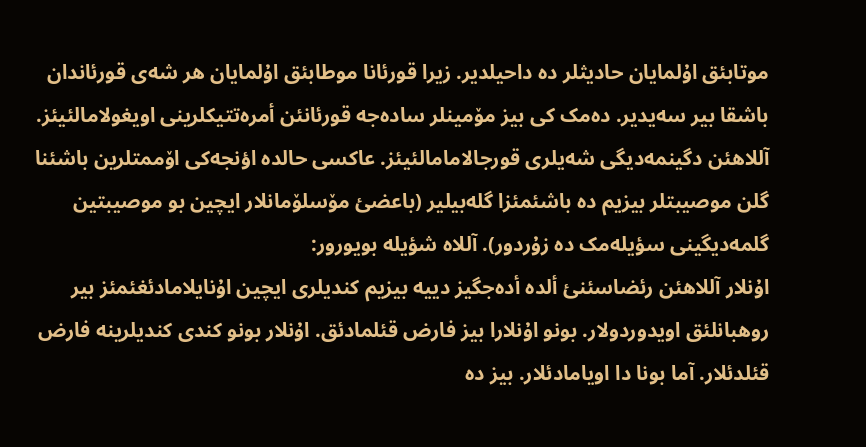موتابئق اۇلمایان حادیثلر دە داحیلدیر. زیرا قورئانا موطابئق اۇلمایان هر شەی قورئاندان باشقا بیر سەیدیر. دەمک کی بیز مۆمینلر سادەجە قورئانئن أمرەتتیکلرینی اویغولامالئیئز. آللاهئن دگینمەدیگی شەیلری قورجالامامالئیئز. عاکسی حالدە اؤنجەکی اۆممتلرین باشئنا گلن موصیبتلر بیزیم دە باشئمئزا گلەبیلیر (باعضئ مۆسلۆمانلار ایچین بو موصیبتین گلمەدیگینی سؤیلەمک دە زۇردور). آللاە شؤیلە بویورور:
اۇنلار آللاهئن رئضاسئنئ ألدە أدەجگیز دییە بیزیم کندیلری ایچین اۇنایلامادئغئمئز بیر روهبانلئق اویدوردولار. بونو اۇنلارا بیز فارض قئلمادئق. اۇنلار بونو کندی کندیلرینە فارض قئلدئلار. آما بونا دا اویامادئلار. بیز دە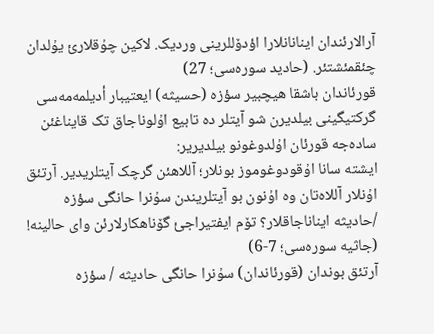آرالارئندان اینانانلارا اؤدۆللرینی وردیک. لاکین چۇقلارئ یۇلدان چئقمئشتئر. (حادید سورەسی؛ 27)
قورئاندان باشقا هیچبیر سؤزە (حسیثە) ایعتیبار أدیلمەمەسی گرکتیگینی بیلدیرن شو آیتلر دە تابیع اۇلوناجاق تک قایناغئن سادەجە قورئان اۇلدوغونو بیلدیریر:
ایشتە سانا اۇقودوغوموز بونلار؛ آللاهئن گرچک آیتلریدیر. آرتئق اۇنلار آللاەتان وە اۇنون بو آیتلریندن سۇنرا حانگی سؤزە /حادیثە ایناناجاقلار؟ تۆم ایفتیراجئ گۆناهکارلارئن وای حالینە! (جاثیە سورەسی؛ 7-6)
آرتئق بوندان (قورئاندان) سۇنرا حانگی حادیثە / سؤزە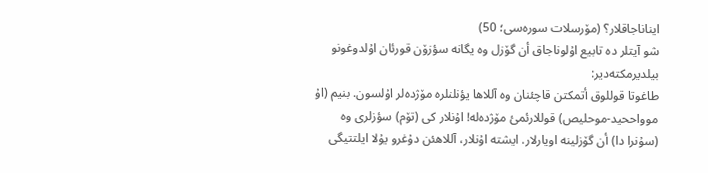ایناناجاقلار؟ (مۆرسلات سورەسی؛ 50)
شو آیتلر دە تابیع اۇلوناجاق أن گۆزل وە یگانە سؤزۆن قورئان اۇلدوغونو بیلدیرمکتەدیر:
طاغوتا قوللوق أتمکتن قاچئنان وە آللاها یؤنلنلرە مۆژدەلر اۇلسون. بنیم (اۇ موواححید-موحلیص) قوللارئمئ مۆژدەلە! اۇنلار کی (تۆم) سؤزلری وە (سۇنرا دا) أن گۆزلینە اویارلار. ایشتە اۇنلار، آللاهئن دۇغرو یۇلا ایلتتیگی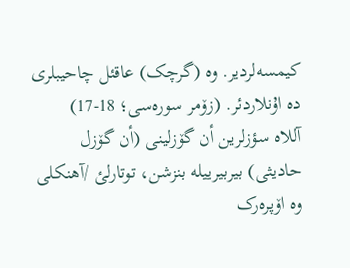کیمسەلردیر. وە (گرچک) عاقئل چاحیبلری دە اۇنلاردئر. (زۆمر سورەسی؛ 18-17)
آللاە سؤزلرین أن گۆزلینی (أن گۆزل حادیثی) بیربیرییلە بنزشن، توتارلئ /آهنکلی وە اۆپرەرک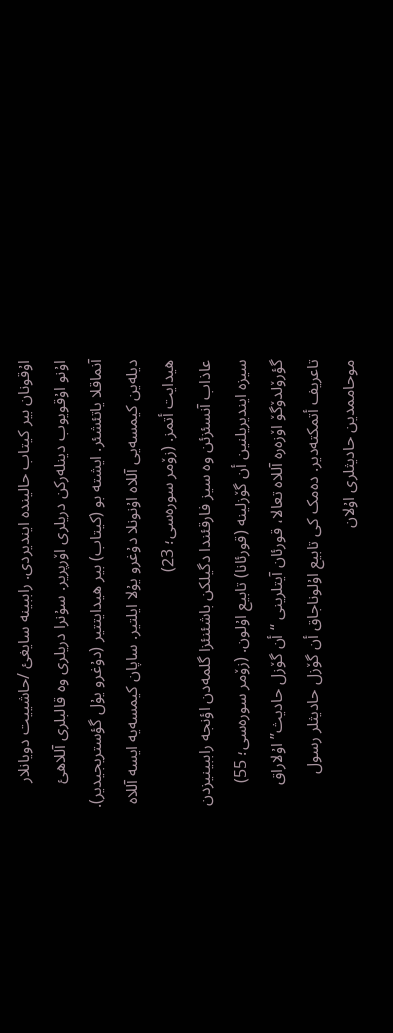اۇقونان بیر کیتاب حالیندە ایندیردی. راببینە سایغئ /حاشییت دویانلار اۇنو اۇقویوب دینلەرکن دریلری اۆرپریر. سۇنرا دریلری وە قالبلری آللاهئ آنماقلا یاتئشئر. ایشتە بو (کیتاب) بیر هیدایتتیر (دۇغرو یۇل گؤستریجیدیر). دیلەین کیمسەیی آللاە اۇنونلا دۇغرو یۇلا ایلتیر. ساپان کیمسەیە ایسە آللاە هیدایت أتمز. (زۆمر سورەسی؛ 23)
عاذاب آنسئزئن وە سیز فارقئندا دگیلکن باشئنئزا گلمەدن اؤنجە راببینیزدن سیزە ایندیریلنین أن گۆزلینە (قورئانا) تابیع اۇلون. (زۆمر سورەسی؛ 55)
گؤرۆلدۆگۆ اۆزەرە آللاە تعالا، قورئان آیتلرینی “أن گۆزل حادیث” اۇلاراق تاعریف أتمکتەدیر. دەمک کی تابیع اۇلوناجاق أن گۆزل حادیثلر رسول موحاممدین حادیثلری اۇلان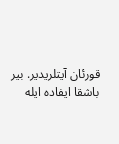قورئان آیتلریدیر. بیر باشقا ایفادە ایلە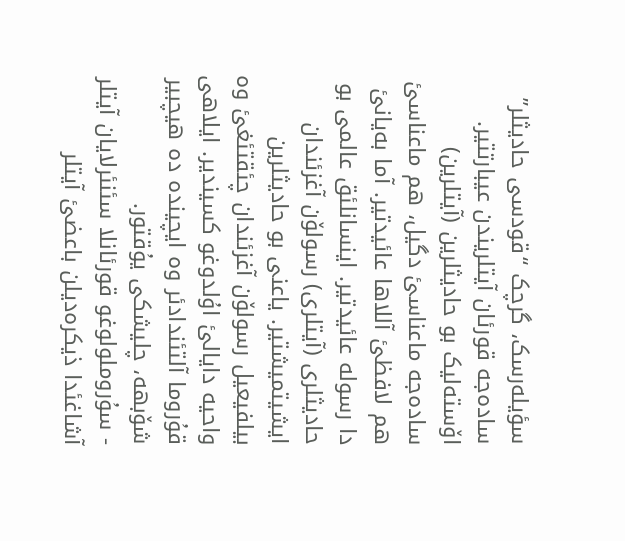سؤیلەرسک، گرچک “قودسی حادیثلر” سادەجە قورئان آیتلریندن عیبارتتیر. اۆستەلیک بو حادیثلرین (آیتلرین) سادەجە ماعناسئ دگیل، هم ماعناسئ هم لافظئ آللاها عائیدتیر. آما بەیانئ دا رسولە عائیدتیر. اینسانلئق عالمی بو حادیثلری (آیتلری) رسولۆن آغزئندان ایشیتمیشتیر. یاعنی بو حادیثلرین بیلفیعیل رسولۆن آغزئندان چئقتئغئ وە واحیە دایالئ اۇلدوغو کسیندیر. ایلاهی قۇروما آلتئندادئر وە ایچیندە دە هیچبیر شۆبهە، چلیشکی یۇقتور.
- سۇروملولوغو قورئانلا سئنئرلایان آیتلر
آشاغئدا ذیکرەدیلن باعضئ آیتلر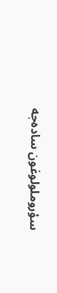سۇروملولوغون سادەجە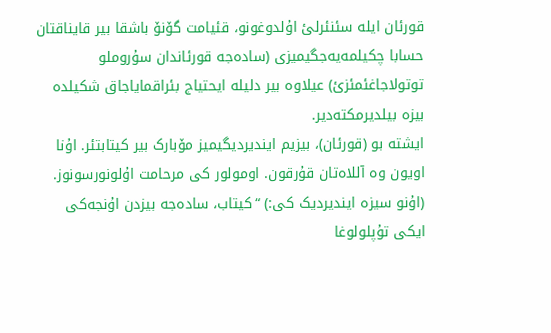قورئان ایلە سئنئرلئ اۇلدوغونو، قئیامت گۆنۆ باشقا بیر قایناقتان حسابا چکیلمەیەجگیمیزی (سادەجە قورئاندان سۇروملو توتولاجاغئمئزئ) عیلاوە بیر دلیلە ایحتیاج بئراقمایاجاق شکیلدە بیزە بیلدیرمکتەدیر.
ایشتە بو (قورئان)، بیزیم ایندیردیگیمیز مۆبارک بیر کیتابتئر. اۇنا اویون وە آللاەتان قۇرقون. اومولور کی مرحامت اۇلونورسونوز. (اۇنو سیزە ایندیردیک کی:) “کیتاب، سادەجە بیزدن اۇنجەکی ایکی تۇپلولوغا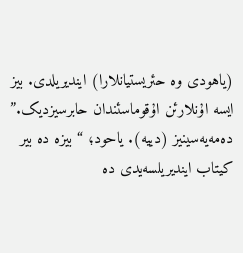(یاهودی وە حئریستیانلارا) ایندیریلدی. بیز ایسە اۇنلارئن اۇقوماسئندان حابرسیزدیک.” دەمەیەسینیز (دییە). یاحود؛ “بیزە دە بیر کیتاب ایندیریلسەیدی دە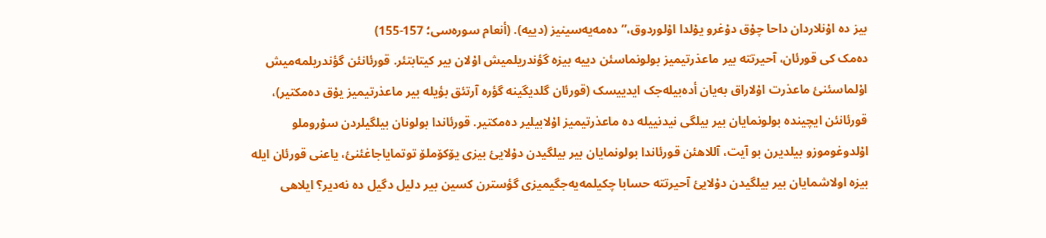بیز دە اۇنلاردان داحا چۇق دۇغرو یۇلدا اۇلوردوق،” دەمەیەسینیز (دییە). (أنعام سورەسی؛ 157-155)
دەمک کی قورئان، آحیرتتە بیر ماعذرتیمیز بولونماسئن دییە بیزە گؤندریلمیش اۇلان بیر کیتابتئر. قورئانئن گؤندریلمەمیش اۇلماسئنئ ماعذرت اۇلاراق بەیان أدەبیلەجک ایدییسک (قورئان گلدیگینە گؤرە آرتئق بؤیلە بیر ماعذرتیمیز یۇق دەمکتیر)، قورئانئن ایچیندە بولونمایان بیر بیلگی نیدنییلە دە ماعذرتیمیز اۇلابیلیر دەمکتیر. قورئاندا بولونان بیلگیلردن سۇروملو اۇلدوغوموزو بیلدیرن بو آیت، آللاهئن قورئاندا بولونمایان بیر بیلگیدن دۇلایئ بیزی یۆکۆملۆ توتمایاجاغئنئ، یاعنی قورئان ایلە بیزە اولاشمایان بیر بیلگیدن دۇلایئ آحیرتتە حسابا چکیلمەیەجگیمیزی گؤسترن کسین بیر دلیل دگیل دە نەدیر؟ ایلاهی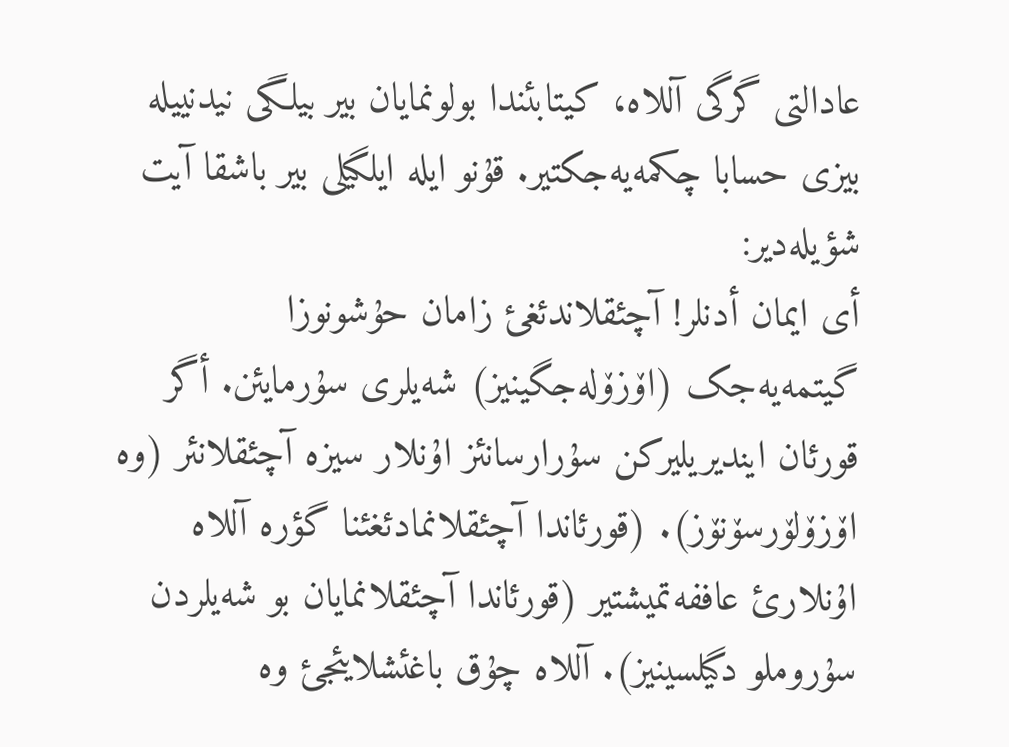عادالتی گرگی آللاە، کیتابئندا بولونمایان بیر بیلگی نیدنییلە بیزی حسابا چکمەیەجکتیر. قۇنو ایلە ایلگیلی بیر باشقا آیت شؤیلەدیر:
أی ایمان أدنلر! آچئقلاندئغئ زامان حۇشونوزا گیتمەیەجک (اۆزۆلەجگینیز) شەیلری سۇرمایئن. أگر قورئان ایندیریلیرکن سۇرارسانئز اۇنلار سیزە آچئقلانئر (وە اۆزۆلۆرسۆنۆز). (قورئاندا آچئقلانمادئغئنا گؤرە آللاە اۇنلارئ عاففەتمیشتیر (قورئاندا آچئقلانمایان بو شەیلردن سۇروملو دگیلسینیز). آللاە چۇق باغئشلایئجئ وە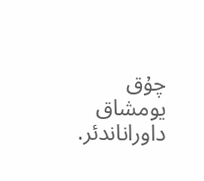چۇق یومشاق داوراناندئر.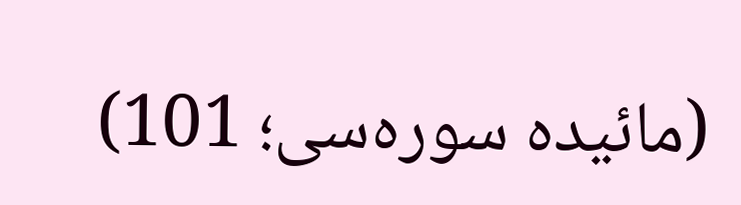(مائیدە سورەسی؛ 101)